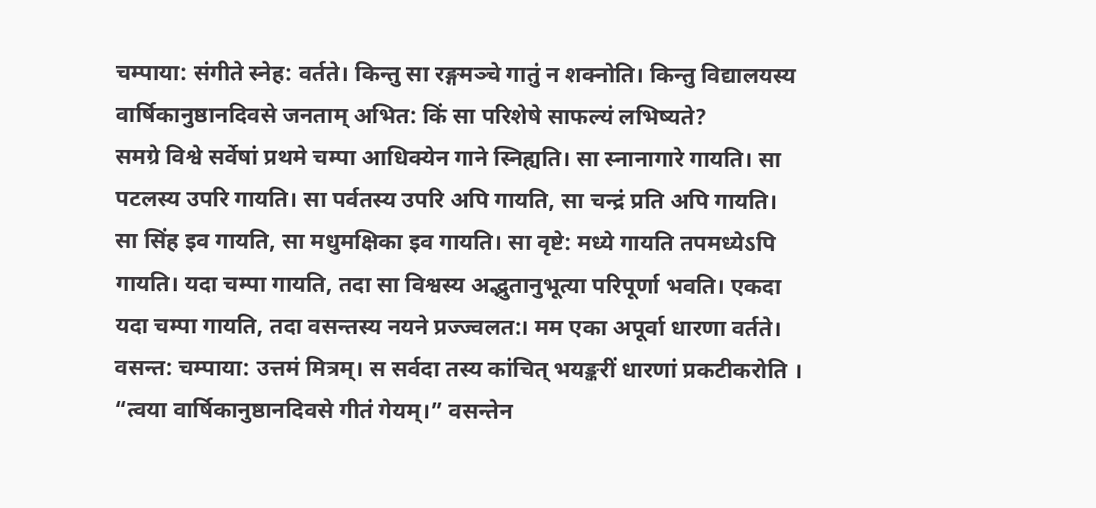चम्पाया: संगीते स्नेह: वर्तते। किन्तु सा रङ्गमञ्चे गातुं न शक्नोति। किन्तु विद्यालयस्य वार्षिकानुष्ठानदिवसे जनताम् अभित: किं सा परिशेषे साफल्यं लभिष्यते?
समग्रे विश्वे सर्वेषां प्रथमे चम्पा आधिक्येन गाने स्निह्यति। सा स्नानागारे गायति। सा पटलस्य उपरि गायति। सा पर्वतस्य उपरि अपि गायति, सा चन्द्रं प्रति अपि गायति। सा सिंह इव गायति, सा मधुमक्षिका इव गायति। सा वृष्टे: मध्ये गायति तपमध्येऽपि गायति। यदा चम्पा गायति, तदा सा विश्वस्य अद्भुतानुभूत्या परिपूर्णा भवति। एकदा यदा चम्पा गायति, तदा वसन्तस्य नयने प्रज्ज्वलत:। मम एका अपूर्वा धारणा वर्तते। वसन्त: चम्पाया: उत्तमं मित्रम्। स सर्वदा तस्य कांचित् भयङ्करीं धारणां प्रकटीकरोति ।
“त्वया वार्षिकानुष्ठानदिवसे गीतं गेयम्।” वसन्तेन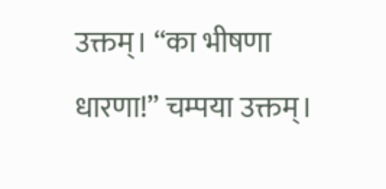उक्तम्। “का भीषणा धारणा!” चम्पया उक्तम्।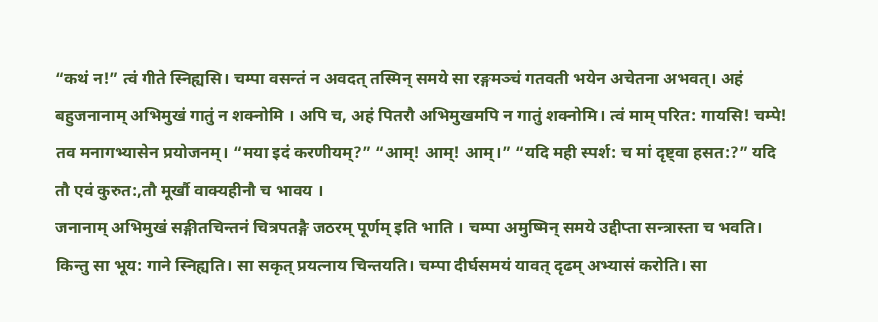“कथं न!” त्वं गीते स्निह्यसि। चम्पा वसन्तं न अवदत् तस्मिन् समये सा रङ्गमञ्चं गतवती भयेन अचेतना अभवत्। अहं बहुजनानाम् अभिमुखं गातुं न शक्नोमि । अपि च, अहं पितरौ अभिमुखमपि न गातुं शक्नोमि। त्वं माम् परित: गायसि! चम्पे! तव मनागभ्यासेन प्रयोजनम्। “मया इदं करणीयम्?” “आम्! आम्! आम्।” “यदि मही स्पर्श: च मां दृष्ट्वा हसत:?” यदि तौ एवं कुरुत:,तौ मूर्खौ वाक्यहीनौ च भावय ।
जनानाम् अभिमुखं सङ्गीतचिन्तनं चित्रपतङ्गै जठरम् पूर्णम् इति भाति । चम्पा अमुष्मिन् समये उद्दीप्ता सन्त्रास्ता च भवति। किन्तु सा भूय: गाने स्निह्यति। सा सकृत् प्रयत्नाय चिन्तयति। चम्पा दीर्घसमयं यावत् दृढम् अभ्यासं करोति। सा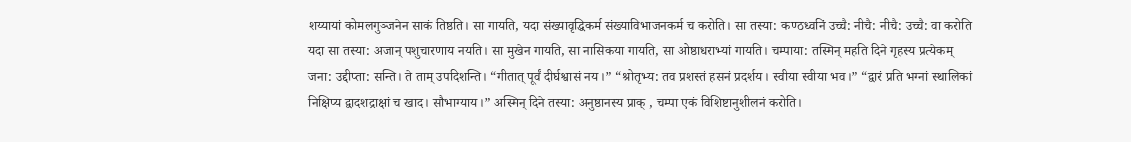शय्यायां कोमलगुञ्जनेन साकं तिष्ठति। सा गायति, यदा संख्यावृद्धिकर्म संख्याविभाजनकर्म च करोति। सा तस्या: कण्ठध्वनिं उच्चै: नीचै: नीचै: उच्चै: वा करोति यदा सा तस्या: अजान् पशुचारणाय नयति। सा मुखेन गायति, सा नासिकया गायति, सा ओष्ठाधराभ्यां गायति। चम्पाया: तस्मिन् महति दिने गृहस्य प्रत्येकम् जना: उद्दीप्ता: सन्ति। ते ताम् उपदिशन्ति। “गीतात् पूर्वं दीर्घश्वासं नय।” “श्रोतृभ्य: तव प्रशस्तं हसनं प्रदर्शय। स्वीया स्वीया भव।” “द्वारं प्रति भग्नां स्थालिकां निक्षिप्य द्वादशद्राक्षां च खाद। सौभाग्याय।” अस्मिन् दिने तस्या: अनुष्ठानस्य प्राक् , चम्पा एकं विशिष्टानुशीलनं करोति।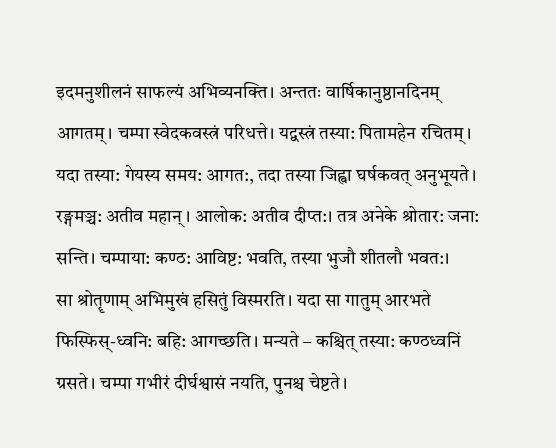इदमनुशीलनं साफल्यं अभिव्यनक्ति। अन्ततः वार्षिकानुष्ठानदिनम् आगतम्। चम्पा स्वेदकवस्त्रं परिधत्ते। यद्वस्त्रं तस्या: पितामहेन रचितम्। यदा तस्या: गेयस्य समय: आगत:, तदा तस्या जिह्वा घर्षकवत् अनुभूयते।
रङ्गमञ्च: अतीव महान्। आलोक: अतीव दीप्त:। तत्र अनेके श्रोतार: जना: सन्ति। चम्पाया: कण्ठ: आविष्ट: भवति, तस्या भुजौ शीतलौ भवत:।
सा श्रोतॄणाम् अभिमुखं हसितुं विस्मरति। यदा सा गातुम् आरभते फिस्फिस्-ध्वनि: बहि: आगच्छति। मन्यते – कश्चित् तस्या: कण्ठध्वनिं ग्रसते। चम्पा गभीरं दीर्घश्वासं नयति, पुनश्च चेष्टते।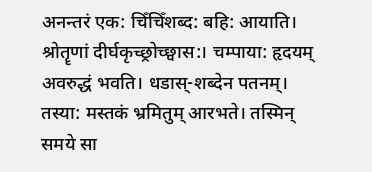अनन्तरं एक: चिँचिँशब्द: बहि: आयाति। श्रोतॄणां दीर्घकृच्छ्रोच्छ्वास:। चम्पाया: हृदयम् अवरुद्धं भवति। धडास्-शब्देन पतनम्। तस्या: मस्तकं भ्रमितुम् आरभते। तस्मिन् समये सा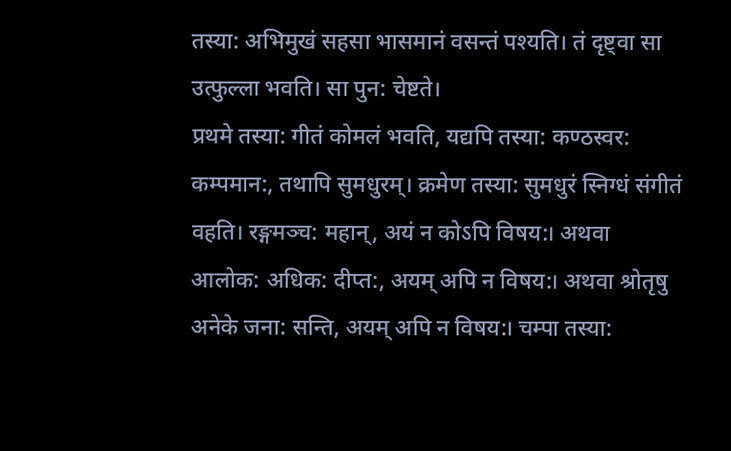तस्या: अभिमुखं सहसा भासमानं वसन्तं पश्यति। तं दृष्ट्वा सा उत्फुल्ला भवति। सा पुन: चेष्टते।
प्रथमे तस्या: गीतं कोमलं भवति, यद्यपि तस्या: कण्ठस्वर: कम्पमान:, तथापि सुमधुरम्। क्रमेण तस्या: सुमधुरं स्निग्धं संगीतं वहति। रङ्गमञ्च: महान्, अयं न कोऽपि विषय:। अथवा आलोक: अधिक: दीप्त:, अयम् अपि न विषय:। अथवा श्रोतृषु अनेके जना: सन्ति, अयम् अपि न विषय:। चम्पा तस्या: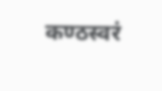कण्ठस्वरं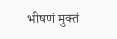भीषणं मुक्तं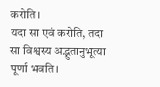करोति।
यदा सा एवं करोति, तदा सा विश्वस्य अद्भुतानुभूत्या पूर्णा भवति।